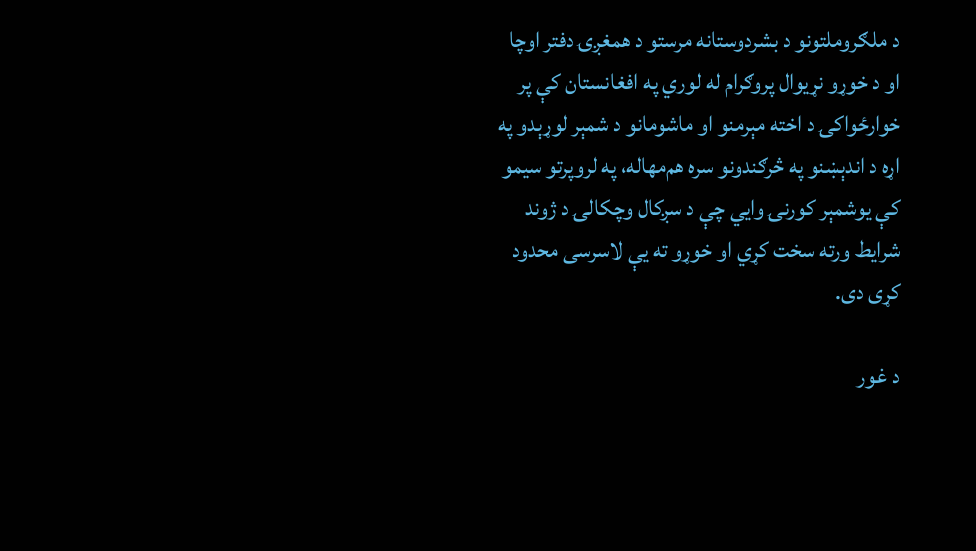د ملګروملتونو د بشردوستانه مرستو د همغږۍ دفتر اوچا او د خوړو نړیوال پروګرام له لوري په افغانستان کې پر خوارځواکۍ د اخته مېرمنو او ماشومانو د شمېر لوړېدو په اړه د اندېښنو په څرګندونو سره هم‌مهاله، په لروپرتو سیمو کې یوشمېر کورنۍ وايي چې د سږکال وچکالۍ د ژوند شرایط ورته سخت کړي او خوړو ته یې لاسرسی محدود کړی دی.

د غور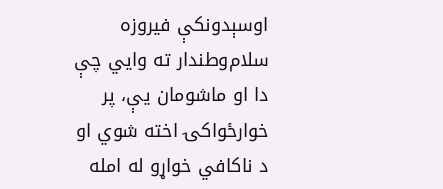اوسېدونکې فیروزه سلام‌وطندار ته وايي چې دا او ماشومان یې، پر خوارځواکۍ اخته شوي او د ناکافي خواړو له امله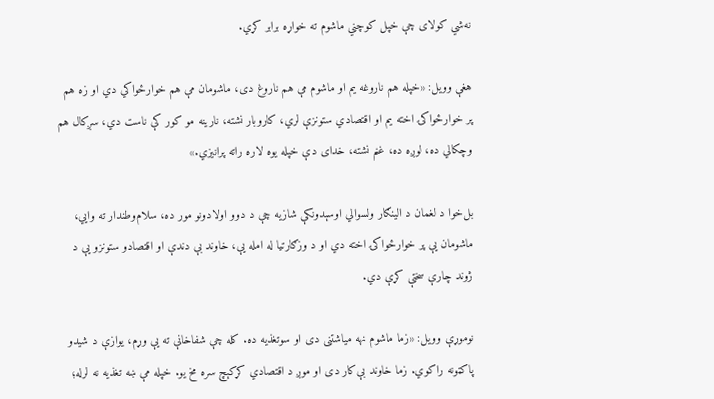نه‌شي کولای چې خپل کوچني ماشوم ته خواړه برابر کړي.

هغې وویل: «خپله هم ناروغه یم او ماشوم مې هم ناروغ دی، ماشومان مې هم خوارځواکي دي او زه هم پر خوارځواکۍ اخته یم او اقتصادي ستونزې لري، کاروبار نشته، نارینه مو کور کې ناست دي، سږکال هم وچکالي ده، لوږه ده، غنم نشته، خدای دې خپله یوه لاره راته پرانیزي.»

بل‌خوا د لغمان د الینګار ولسوالي اوسېدونکې شازیه چې د دوو اولادونو مور ده، سلام‌وطندار ته وايي، ماشومان یې پر خوارځواکۍ اخته دي او د وزګارتیا له امله یې، خاوند بې دندې او اقتصادو ستونزو یې د ژوند چارې سختې کړې دي.

نوموړې وویل: «زما ماشوم نهه میاشتنی دی او سوتغذیه ده. کله چې شفاخانې ته یې وړم، یوازې د شیدو پاکټونه راکوي. زما خاوند بې‌کار دی او موږ د اقتصادي کړکېچ سره مخ یو. خپله مې ښه تغذیه نه لرله؛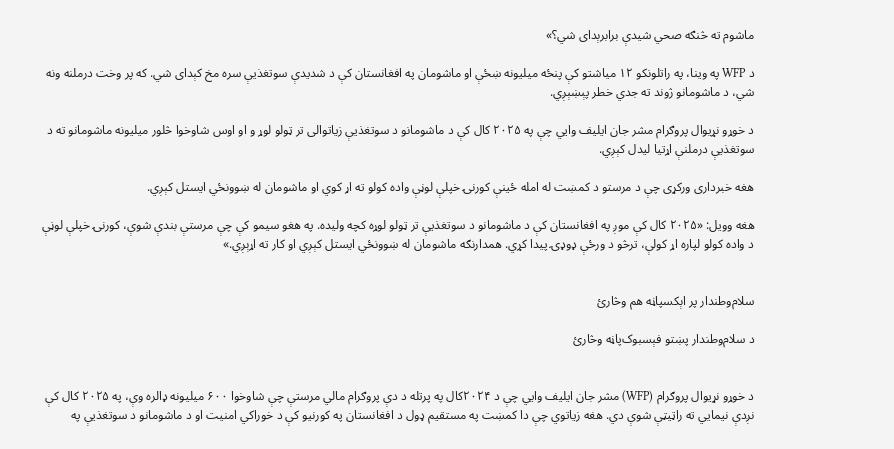ماشوم ته څنګه صحي شیدې برابرېدای شي؟»

د WFP په وینا، په راتلونکو ۱۲ میاشتو کې پنځه میلیونه ښځې او ماشومان په افغانستان کې د شدیدې سوتغذیې سره مخ کېدای شي. که پر وخت درملنه ونه شي، د ماشومانو ژوند ته جدي خطر پېښېږي.

د خوړو نړیوال پروګرام مشر جان ایلیف وايي چې په ۲۰۲۵ کال کې د ماشومانو د سوتغذیې زیاتوالی تر ټولو لوړ و او اوس شاوخوا څلور میلیونه ماشومانو ته د سوتغذیې درملنې اړتیا لیدل کېږي.

هغه خبرداری ورکړی چې د مرستو د کمښت له امله ځینې کورنۍ خپلې لوڼې واده کولو ته اړ کوي او ماشومان له ښوونځي ایستل کېږي.

هغه وویل: «۲۰۲۵ کال کې موږ په افغانستان کې د ماشومانو د سوتغذیې تر ټولو لوړه کچه ولیده. په هغو سیمو کې چې مرستې بندې شوې، کورنۍ خپلې لوڼې د واده کولو لپاره اړ کولې، ترڅو د ورځې ډوډۍ پیدا کړي. همدارنګه ماشومان له ښوونځي ایستل کېږي او کار ته اړېږي.»


سلام‌وطندار پر اېکسپاڼه هم وڅارئ

د سلام‌وطندار پښتو فېسبوک‌پاڼه وڅارئ


د خوړو نړیوال پروګرام (WFP) مشر جان ایلیف وایي چې د ۲۰۲۴کال په پرتله د دې پروګرام مالي مرستې چې شاوخوا ۶۰۰ میلیونه ډالره وې، په ۲۰۲۵ کال کې نږدې نیمایي ته راټیټې شوې دي. هغه زیاتوي چې دا کمښت په مستقیم ډول د افغانستان په کورنیو کې د خوراکي امنیت او د ماشومانو د سوتغذیې په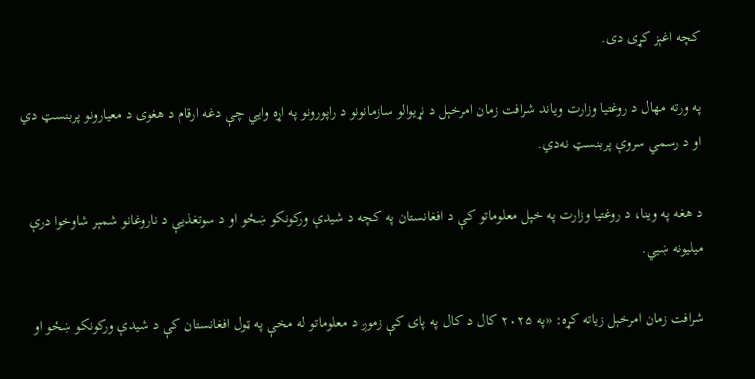کچه اغېز کړی دی.

په ورته مهال د روغتیا وزارت ویاند شرافت زمان امرخېل د نړیوالو سازمانونو د راپورونو په اړه وايي چې دغه ارقام د هغوی د معیارونو پربنسټ دي او د رسمي سروې پربنسټ نه‌دي.

د هغه په وینا، د روغتیا وزارت په خپل معلوماتو کې د افغانستان په کچه د شیدې ورکونکو ښځو او د سوتغذیې د ناروغانو شمېر شاوخوا درې میلیونه ښيي.

شرافت زمان امرخېل زیاته کړه: «په ۲۰۲۵ کال د کال په پای کې زموږ د معلوماتو له مخې په ټول افغانستان کې د شیدې ورکونکو ښځو او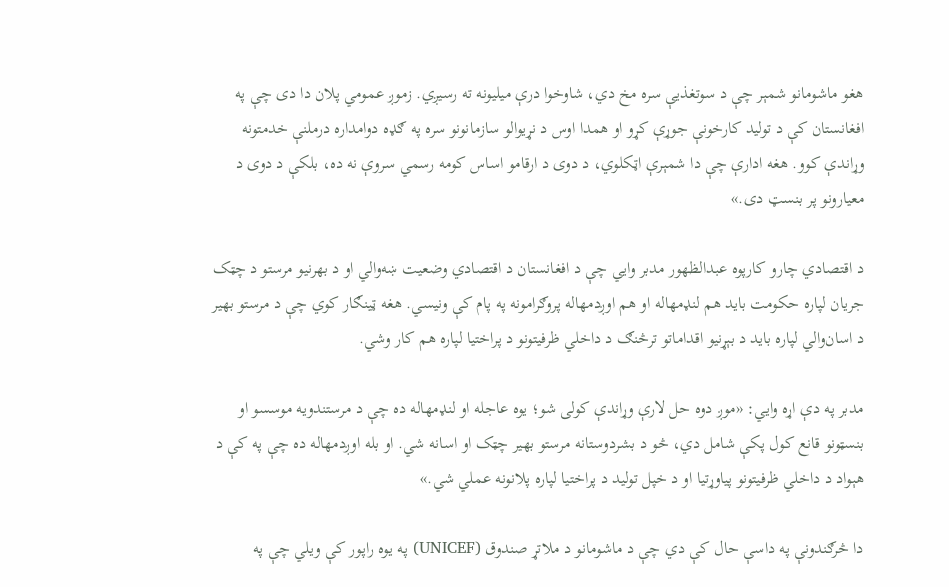هغو ماشومانو شمېر چې د سوتغذیې سره مخ دي، شاوخوا درې میلیونه ته رسیږي. زموږ عمومي پلان دا دی چې په افغانستان کې د تولید کارخونې جوړې کړو او همدا اوس د نړیوالو سازمانونو سره په ګډه دوامداره درملنې خدمتونه وړاندې کوو. هغه ادارې چې دا شمېرې اټکلوي، د دوی د ارقامو اساس کومه رسمي سروې نه ده، بلکې د دوی د معیارونو پر بنسټ دی.»

د اقتصادي چارو کارپوه عبدالظهور مدبر وايي چې د افغانستان د اقتصادي وضعیت ښه‌والي او د بهرنیو مرستو د چټک جریان لپاره حکومت باید هم لنډمهاله او هم اوږدمهاله پروګرامونه په پام کې ونیسي. هغه ټینګار کوي چې د مرستو بهیر د اسان‌والي لپاره باید د بېړنیو اقداماتو ترڅنګ د داخلي ظرفیتونو د پراختیا لپاره هم کار وشي.

مدبر په دې اړه وايي: «موږ دوه حل لارې وړاندې کولی شو؛ یوه عاجله او لنډمهاله ده چې د مرستندویه موسسو او بنسټونو قانع کول پکې شامل دي، څو د بشردوستانه مرستو بهیر چټک او اسانه شي. او بله اوږدمهاله ده چې په کې د هېواد د داخلي ظرفیتونو پیاوړتیا او د خپل تولید د پراختیا لپاره پلانونه عملي شي.»

دا څرګندونې په داسې حال کې دي چې د ماشومانو د ملاتړ صندوق (UNICEF) په یوه راپور کې ویلي چې په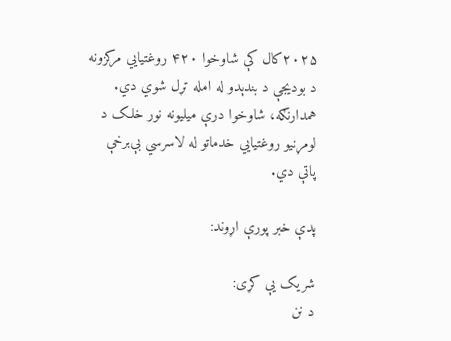۲۰۲۵کال کې شاوخوا ۴۲۰ روغتیایي مرکزونه د بودیجې د بندېدو له امله تړل شوي دي. همدارنګه، شاوخوا درې میلیونه نور خلک د لومړنیو روغتیايي خدماتو له لاسرسي بې‌برخې پاتې دي.

پدې خبر پورې اړوند:

شریک یې کړی:
د نن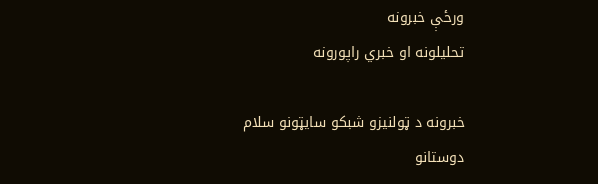ورځې خبرونه
تحلیلونه او خبري راپورونه

خبرونه د ټولنیزو شبکو سایټونو سلام دوستانو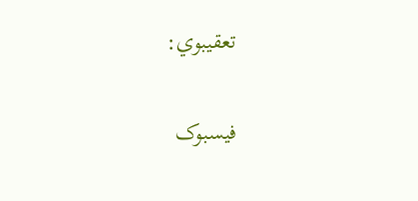تعقیبوي:

فیسبوک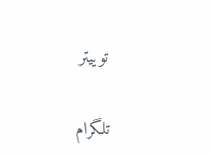توییتر

تلگرام